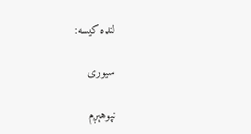لنډه کیسه:

سیوری

نپوهېږم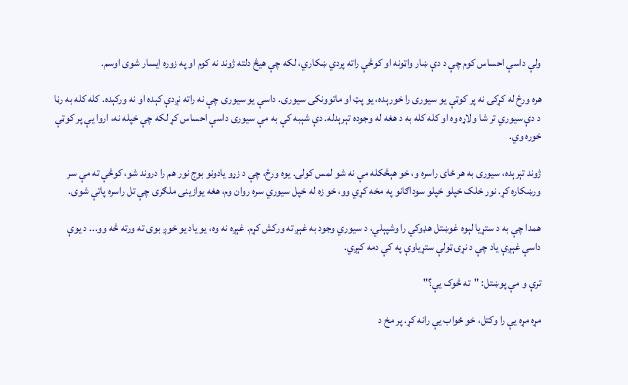ولې داسې احساس کوم چې د دې ښار واټونه او کوڅې راته پردي ښکاري، لکه چې هیڅ دلته ژوند نه کوم او په زوره ایسار شوی اوسم.

هره ورځ له کړکۍ نه پر کوټې یو سیوری را خورېده، یو پټ او ماتوونکی سیوری. داسې یو سیوری چې نه راته نږدې کېده او نه ورکېده. کله کله به رڼا د دې سیوري تر شا ولاړه وه او کله کله به د هغه له وجوده تېرېدله. دې شېبه کې به مې سیوری داسې احساس کړ لکه چې خپله نه، اروا يې پر کوټې خوره وي.

ژوند تېرېده، سیوری به هر ځای راسره و، خو هېڅکله مې نه شو لمس کولی. یوه ورځ، چې د زړو یادونو بوج نور هم را دروند شو، کوڅې ته مې سر ورښکاره کړ. نور خلک خپلو خپلو سوداګانو په مخه کړي وو، خو زه له خپل سیوري سره روان وم، هغه یوازینی ملګری چې تل راسره پاتې شوی.

همدا چې به د ستړیا لېوه غوښتل هډوکي را وشپېلي، د سیوري وجود به غېږ ته ورکش کړم. غېږه نه وه، یو یاد یو خوږ بوی ته ورته څه وو... د یوې داسې غېږې یاد چې د نړۍ ټولې ستړياوې په کې دمه کېږي.

ترې و مې پوښتل: "ته څوک یې؟"

مړه مړه يې را وکتل، خو ځواب یې رانه کړ. پر مخ د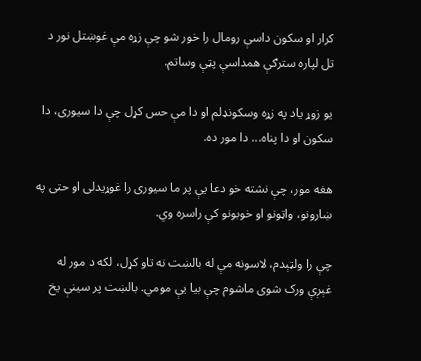کرار او سکون داسې رومال را خور شو چې زړه مې غوښتل نور د تل لپاره سترګې همداسې پټې وساتم.

یو زوړ یاد په زړه وسکونډلم او دا مې حس کړل چې دا سیوری، دا سکون او دا پناه... دا مور ده.

هغه مور، چې نشته خو دعا یې پر ما سیوری را غوړیدلی او حتی په ښارونو، واټونو او خوبونو کې راسره وي.

چې را ولټېدم، لاسونه مې له بالښت نه تاو کړل، لکه د مور له غېږې ورک شوی ماشوم چې بیا یې مومي. بالښت پر سینې یخ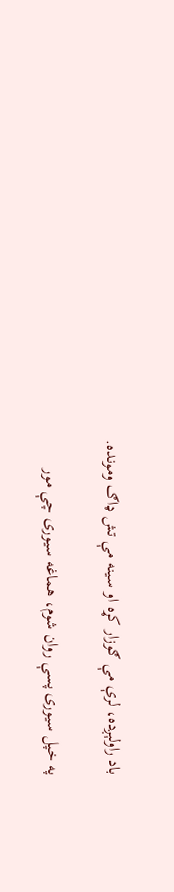باد راولېږده، لرې مې ګوزار کړه او سینه مې تش ډاګ ومونده.

په خپل سیوری پسې روان شوم، هماغه سیوری چې مور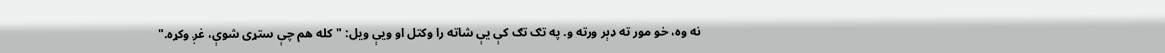نه وه، خو مور ته ډېر ورته و. په تګ تګ کې يې شاته را وکتل او ويې ویل: "کله هم چې ستړی شوې، غږ وکړه."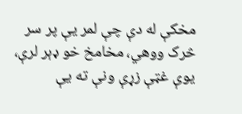مخکې له دې چې لمر يې پر سر څرک ووهي، مخامخ خو ډېر لرې، یوې غټې زړې ونې ته يې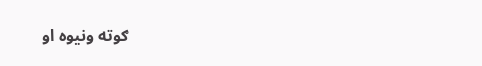ګوته ونیوه او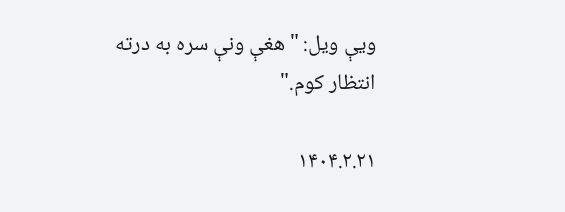ويې ویل: " هغې ونې سره به درته انتظار کوم."

۱۴۰۴.۲.۲۱